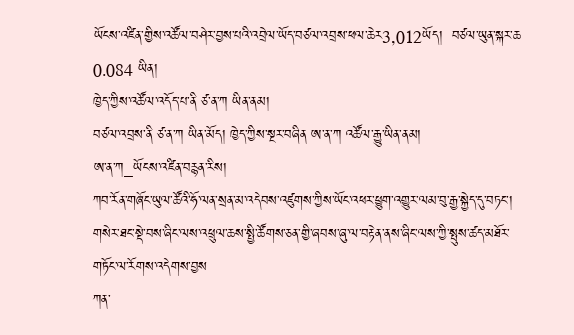ཡོངས་འཛིན་གྱིས་འཚོལ་བཤེར་བྱས་པའི་འབྲེལ་ཡོད་བཙལ་འབྲས་ཕལ་ཆེར3,012ཡོད།  བཙལ་ཡུན་སྐར་ཆ 0.084 ཡིན།
ཁྱེད་ཀྱིས་འཚོལ་འདོད་པ་ནི ཙ་ན་ཀ ཡིན་ནམ།
བཙལ་འབྲས་ནི ཙ་ན་ཀ ཡིན་མོད། ཁྱེད་ཀྱིས་སྔར་བཞིན ཨ་ན་ཀ འཚོལ་རྒྱུ་ཡིན་ནམ།
ཨ་ན་ཀ_ཡོངས་འཛིན་བརྙན་རིས།
ཀབ་རོན་གཞོང་ཡུལ་ཚོའི་ཧོ་ལན་སྲན་མ་འདེབས་འཛུགས་ཀྱིས་ཡོང་འཕར་ཕྱུག་འགྱུར་ལམ་བུ་རྒྱ་སྐྱེད་དུ་བཏང་།
གསེར་ཐང་སྡེ་བས་ཞིང་ལས་འཕྲུལ་ཆས་སྤྱི་ཚོགས་ཅན་གྱི་ཞབས་ཞུ་ལ་བརྟེན་ནས་ཞིང་ལས་ཀྱི་སྤུས་ཚད་མཐོར་གཏོང་ལ་རོགས་འདེགས་བྱས
ཀན་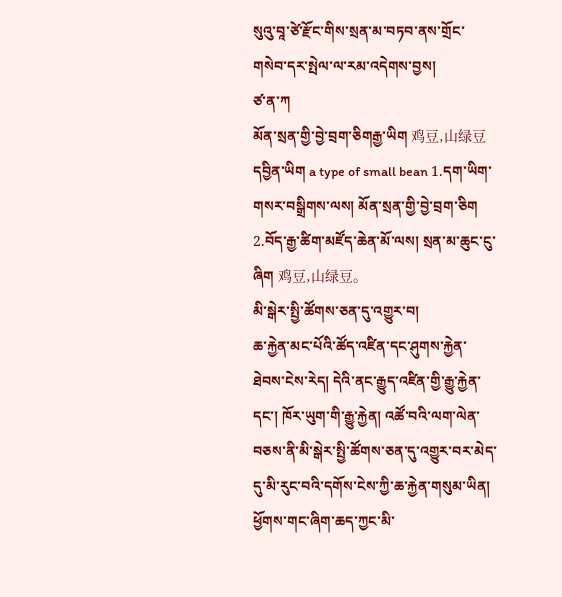སུའུ་བཱ་ཙེ་རྫོང་གིས་སྲན་མ་བཏབ་ནས་གྲོང་གསེབ་དར་སྤེལ་ལ་རམ་འདེགས་བྱས།
ཙ་ན་ཀ
མོན་སྲན་གྱི་བྱེ་བྲག་ཅིགརྒྱ་ཡིག 鸡豆,山绿豆 དབྱིན་ཡིག a type of small bean 1.དག་ཡིག་གསར་བསྒྲིགས་ལས། མོན་སྲན་གྱི་བྱེ་བྲག་ཅིག 2.བོད་རྒྱ་ཚིག་མཛོད་ཆེན་མོ་ལས། སྲན་མ་ཆུང་ངུ་ཞིག 鸡豆,山绿豆。
མི་སྒེར་སྤྱི་ཚོགས་ཅན་དུ་འགྱུར་བ།
ཆ་རྐྱེན་མང་པོའི་ཚོད་འཛིན་དང་ཤུགས་རྐྱེན་ཐེབས་ངེས་རེད། དེའི་ནང་རྒྱུད་འཛིན་གྱི་རྒྱུ་རྐྱེན་དང་། ཁོར་ཡུག་གི་རྒྱུ་རྐྱེན། འཚོ་བའི་ལག་ལེན་བཅས་ནི་མི་སྒེར་སྤྱི་ཚོགས་ཅན་དུ་འགྱུར་བར་མེད་དུ་མི་རུང་བའི་དགོས་ངེས་ཀྱི་ཆ་རྐྱེན་གསུམ་ཡིན། ཕྱོགས་གང་ཞིག་ཆད་ཀྱང་མི་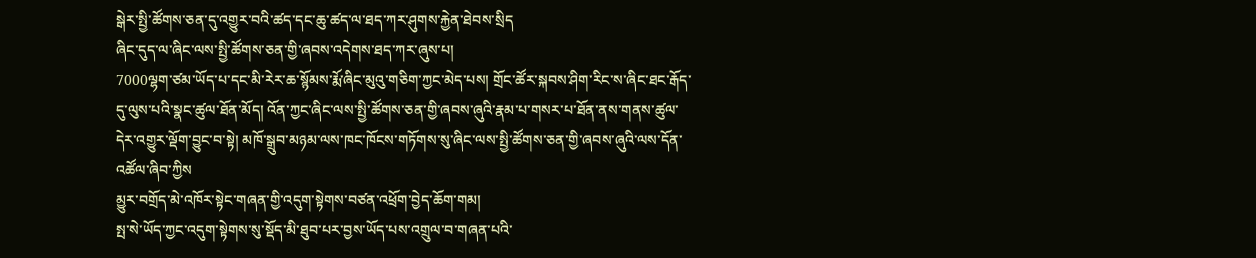སྒེར་སྤྱི་ཚོགས་ཅན་དུ་འགྱུར་བའི་ཚད་དང་ཆུ་ཚད་ལ་ཐད་ཀར་ཤུགས་རྐྱེན་ཐེབས་སྲིད
ཞིང་དུད་ལ་ཞིང་ལས་སྤྱི་ཚོགས་ཅན་གྱི་ཞབས་འདེགས་ཐད་ཀར་ཞུས་པ།
7000ལྷག་ཙམ་ཡོད་པ་དང་མི་རེར་ཆ་སྙོམས་རྨོ་ཞིང་མུའུ་གཅིག་ཀྱང་མེད་པས། གྲོང་ཚོར་སྐབས་ཤིག་རིང་ས་ཞིང་ཐང་རྒོད་དུ་ལུས་པའི་སྣང་ཚུལ་ཐོན་མོད། འོན་ཀྱང་ཞིང་ལས་སྤྱི་ཚོགས་ཅན་གྱི་ཞབས་ཞུའི་རྣམ་པ་གསར་པ་ཐོན་ནས་གནས་ཚུལ་དེར་འགྱུར་ལྡོག་བྱུང་བ་སྟེ། མཁོ་སྒྲུབ་མཉམ་ལས་ཁང་ཁོངས་གཏོགས་སུ་ཞིང་ལས་སྤྱི་ཚོགས་ཅན་གྱི་ཞབས་ཞུའི་ལས་དོན་འཚོལ་ཞིབ་ཀྱིས
མྱུར་བགྲོད་མེ་འཁོར་སྟེང་གཞན་གྱི་འདུག་སྟེགས་བཙན་འཕྲོག་བྱེད་ཆོག་གམ།
སྤ་སེ་ཡོད་ཀྱང་འདུག་སྟེགས་སུ་སྡོད་མི་ཐུབ་པར་བྱས་ཡོད་པས་འགྲུལ་བ་གཞན་པའི་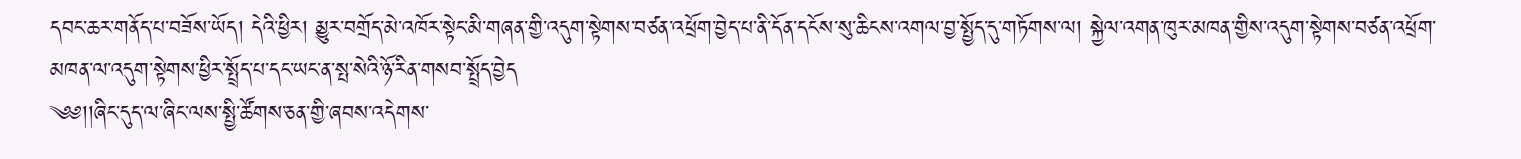དབང་ཆར་གནོད་པ་བཟོས་ཡོད། དེའི་ཕྱིར། མྱུར་བགྲོད་མེ་འཁོར་སྟེང་མི་གཞན་གྱི་འདུག་སྟེགས་བཙན་འཕྲོག་བྱེད་པ་ནི་དོན་དངོས་སུ་ཆིངས་འགལ་བྱ་སྤྱོད་དུ་གཏོགས་ལ། སྐྱེལ་འགན་ཁུར་མཁན་གྱིས་འདུག་སྟེགས་བཙན་འཕྲོག་མཁན་ལ་འདུག་སྟེགས་ཕྱིར་སྤྲོད་པ་དང་ཡང་ན་སྤ་སེའི་ཉོ་རིན་གསབ་སྤྲོད་བྱེད
༄༅།།ཞིང་དུད་ལ་ཞིང་ལས་སྤྱི་ཚོགས་ཅན་གྱི་ཞབས་འདེགས་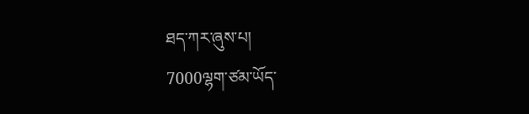ཐད་ཀར་ཞུས་པ།
7000ལྷག་ཙམ་ཡོད་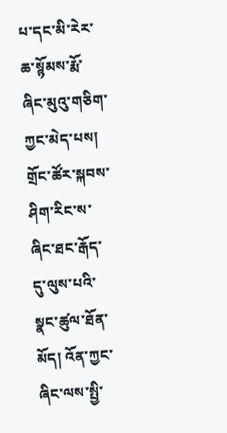པ་དང་མི་རེར་ཆ་སྙོམས་རྨོ་ཞིང་མུའུ་གཅིག་ཀྱང་མེད་པས། གྲོང་ཚོར་སྐབས་ཤིག་རིང་ས་ཞིང་ཐང་རྒོད་དུ་ལུས་པའི་སྣང་ཚུལ་ཐོན་མོད། འོན་ཀྱང་ཞིང་ལས་སྤྱི་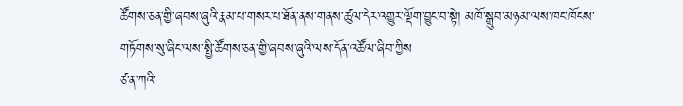ཚོགས་ཅན་གྱི་ཞབས་ཞུའི་རྣམ་པ་གསར་པ་ཐོན་ནས་གནས་ཚུལ་དེར་འགྱུར་ལྡོག་བྱུང་བ་སྟེ། མཁོ་སྒྲུབ་མཉམ་ལས་ཁང་ཁོངས་གཏོགས་སུ་ཞིང་ལས་སྤྱི་ཚོགས་ཅན་གྱི་ཞབས་ཞུའི་ལས་དོན་འཚོལ་ཞིབ་ཀྱིས
ཙ་ན་ཀའི་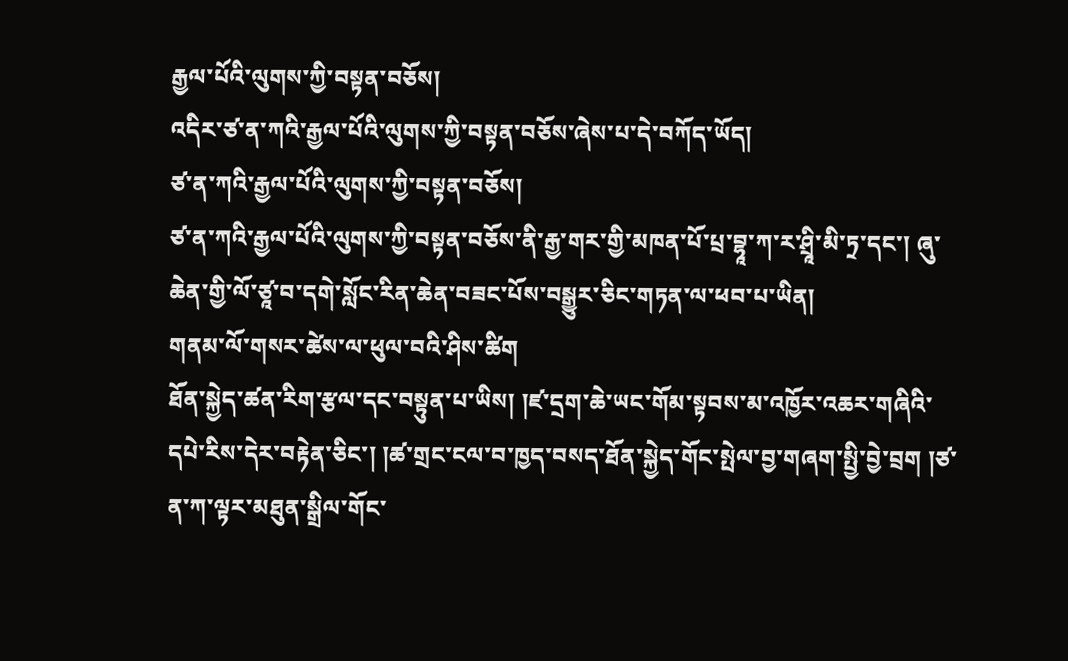རྒྱལ་པོའི་ལུགས་ཀྱི་བསྟན་བཅོས།
འདིར་ཙ་ན་ཀའི་རྒྱལ་པོའི་ལུགས་ཀྱི་བསྟན་བཅོས་ཞེས་པ་དེ་བཀོད་ཡོད།
ཙ་ན་ཀའི་རྒྱལ་པོའི་ལུགས་ཀྱི་བསྟན་བཅོས།
ཙ་ན་ཀའི་རྒྱལ་པོའི་ལུགས་ཀྱི་བསྟན་བཅོས་ནི་རྒྱ་གར་གྱི་མཁན་པོ་པྲ་བྷཱ་ཀ་ར་ཤྲཱི་མི་ཏྲ་དང་། ཞུ་ཆེན་གྱི་ལོ་ཙཱ་བ་དགེ་སློང་རིན་ཆེན་བཟང་པོས་བསྒྱུར་ཅིང་གཏན་ལ་ཕབ་པ་ཡིན།
གནམ་ལོ་གསར་ཚེས་ལ་ཕུལ་བའི་ཤིས་ཚིག
ཐོན་སྐྱེད་ཚན་རིག་རྩལ་དང་བསྟུན་པ་ཡིས། །ཛ་དྲག་ཆེ་ཡང་གོམ་སྟབས་མ་འཁྱོར་འཆར་གཞིའི་དཔེ་རིས་དེར་བརྟེན་ཅིང་། །ཚ་གྲང་ངལ་བ་ཁྱད་བསད་ཐོན་སྐྱེད་གོང་སྤེལ་བྱ་གཞག་སྤྱི་བྱེ་བྲག །ཙ་ན་ཀ་ལྟར་མཐུན་སྒྲིལ་གོང་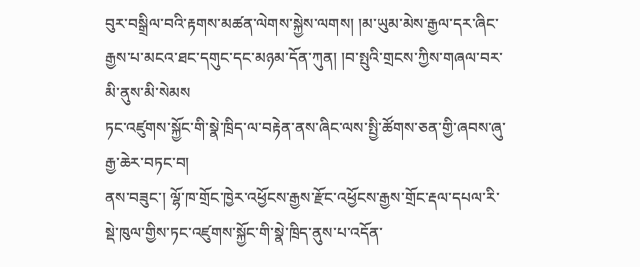བུར་བསྒྲིལ་བའི་རྟགས་མཚན་ལེགས་སྐྱེས་ལགས། །མ་ཡུམ་མེས་རྒྱལ་དར་ཞིང་རྒྱས་པ་མངའ་ཐང་དགུང་དང་མཉམ་དོན་ཀུན། །བ་སྤུའི་གྲངས་ཀྱིས་གཞལ་བར་མི་ནུས་མི་སེམས
ཏང་འཛུགས་སྐྱོང་གི་སྣེ་ཁྲིད་ལ་བརྟེན་ནས་ཞིང་ལས་སྤྱི་ཚོགས་ཅན་གྱི་ཞབས་ཞུ་རྒྱ་ཆེར་བཏང་བ།
ནས་བཟུང་། ལྷོ་ཁ་གྲོང་ཁྱེར་འཕྱོངས་རྒྱས་རྫོང་འཕྱོངས་རྒྱས་གྲོང་རྡལ་དཔལ་རི་སྡེ་ཁུལ་གྱིས་ཏང་འཛུགས་སྐྱོང་གི་སྣེ་ཁྲིད་ནུས་པ་འདོན་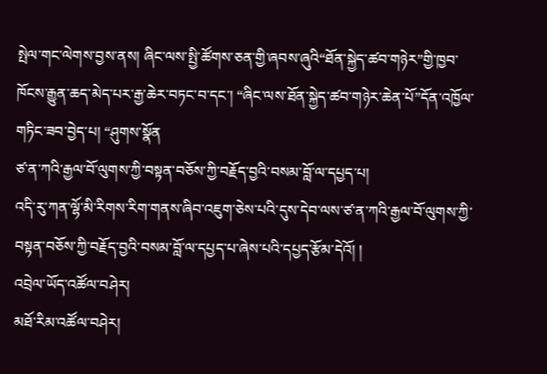སྤེལ་གང་ལེགས་བྱས་ནས། ཞིང་ལས་སྤྱི་ཚོགས་ཅན་གྱི་ཞབས་ཞུའི“ཐོན་སྐྱེད་ཚབ་གཉེར”གྱི་ཁྱབ་ཁོངས་རྒྱུན་ཆད་མེད་པར་རྒྱ་ཆེར་བཏང་བ་དང་། “ཞིང་ལས་ཐོན་སྐྱེད་ཚབ་གཉེར་ཆེན་པོ”དོན་འཁྱོལ་གཏིང་ཟབ་བྱེད་པ། “ཤུགས་སྣོན
ཙ་ན་ཀའི་རྒྱལ་བོ་ལུགས་ཀྱི་བསྟན་བཅོས་ཀྱི་བརྗོད་བྱའི་བསམ་བློ་ལ་དཔྱད་པ།
འདི་རུ་ཀན་ལྷོ་མི་རིགས་རིག་གནས་ཞིབ་འཇུག་ཅེས་པའི་དུས་དེབ་ལས་ཙ་ན་ཀའི་རྒྱལ་བོ་ལུགས་ཀྱི་བསྟན་བཅོས་ཀྱི་བརྗོད་བྱའི་བསམ་བློ་ལ་དཔྱད་པ་ཞེས་པའི་དཔྱད་རྩོམ་དེའོ། །
འབྲེལ་ཡོད་འཚོལ་བཤེར།
མཐོ་རིམ་འཚོལ་བཤེར།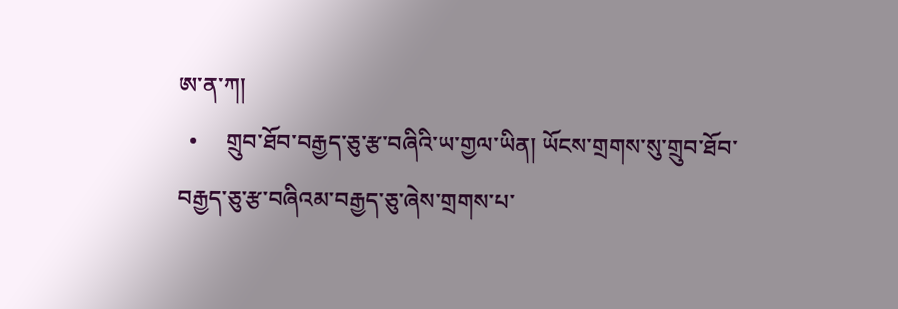ཨ་ན་ཀ།
  •     གྲུབ་ཐོབ་བརྒྱད་ཅུ་རྩ་བཞིའི་ཡ་གྱལ་ཡིན། ཡོངས་གྲགས་སུ་གྲུབ་ཐོབ་བརྒྱད་ཅུ་རྩ་བཞིའམ་བརྒྱད་ཅུ་ཞེས་གྲགས་པ་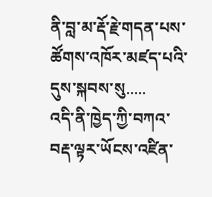ནི་བླ་མ་རྡོ་རྗེ་གདན་པས་ཚོགས་འཁོར་མཛད་པའི་དུས་སྐབས་སུ.....
འདི་ནི་ཁྱེད་ཀྱི་བཀའ་བརྡ་ལྟར་ཡོངས་འཛིན་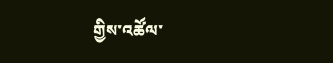གྱིས་འཚོལ་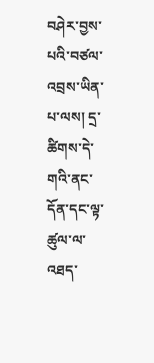བཤེར་བྱས་པའི་བཙལ་འབྲས་ཡིན་པ་ལས། དྲ་ཚིགས་དེ་གའི་ནང་དོན་དང་ལྟ་ཚུལ་ལ་འཐད་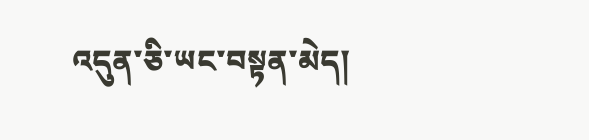འདུན་ཅི་ཡང་བསྟན་མེད།